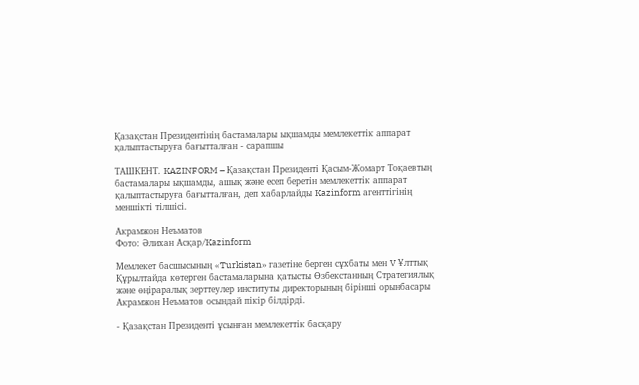Қазақстан Президентінің бастамалары ықшамды мемлекеттік аппарат қалыптастыруға бағытталған - сарапшы

ТАШКЕНТ. KAZINFORM – Қазақстан Президенті Қасым-Жомарт Тоқаевтың бастамалары ықшамды, ашық және есеп беретін мемлекеттік аппарат қалыптастыруға бағытталған, деп хабарлайды Kazinform агенттігінің меншікті тілшісі.

Акрамжон Неъматов
Фото: Әлихан Асқар/Kazinform

Мемлекет басшысының «Turkistan» газетіне берген сұхбаты мен V Ұлттық Құрылтайда көтерген бастамаларына қатысты Өзбекстанның Стратегиялық және өңіраралық зерттеулер институты директорының бірінші орынбасары Акрамжон Неъматов осындай пікір білдірді.

- Қазақстан Президенті ұсынған мемлекеттік басқару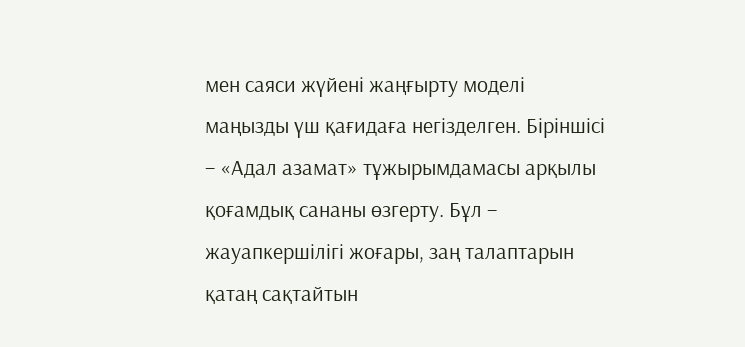мен саяси жүйені жаңғырту моделі маңызды үш қағидаға негізделген. Біріншісі – «Адал азамат» тұжырымдамасы арқылы қоғамдық сананы өзгерту. Бұл – жауапкершілігі жоғары, заң талаптарын қатаң сақтайтын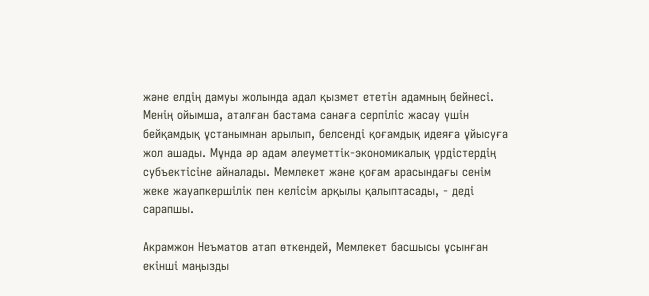және елдің дамуы жолында адал қызмет ететін адамның бейнесі. Менің ойымша, аталған бастама санаға серпіліс жасау үшін бейқамдық ұстанымнан арылып, белсенді қоғамдық идеяға ұйысуға жол ашады. Мұнда әр адам әлеуметтік-экономикалық үрдістердің субъектісіне айналады. Мемлекет және қоғам арасындағы сенім жеке жауапкершілік пен келісім арқылы қалыптасады, - деді сарапшы.

Акрамжон Неъматов атап өткендей, Мемлекет басшысы ұсынған екінші маңызды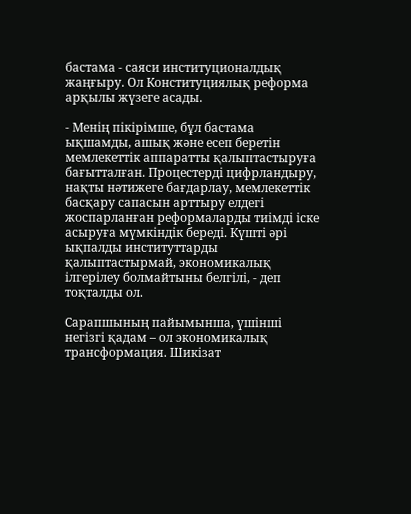бастама - саяси институционалдық жаңғыру. Ол Конституциялық реформа арқылы жүзеге асады.

- Менің пікірімше, бұл бастама ықшамды, ашық және есеп беретін мемлекеттік аппаратты қалыптастыруға бағытталған. Процестерді цифрландыру, нақты нәтижеге бағдарлау, мемлекеттік басқару сапасын арттыру елдегі жоспарланған реформаларды тиімді іске асыруға мүмкіндік береді. Күшті әрі ықпалды институттарды қалыптастырмай, экономикалық ілгерілеу болмайтыны белгілі, - деп тоқталды ол.

Сарапшының пайымынша, үшінші негізгі қадам – ол экономикалық трансформация. Шикізат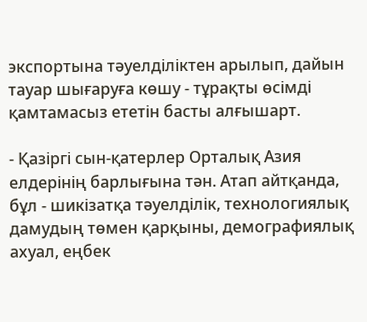экспортына тәуелділіктен арылып, дайын тауар шығаруға көшу - тұрақты өсімді қамтамасыз ететін басты алғышарт.

- Қазіргі сын-қатерлер Орталық Азия елдерінің барлығына тән. Атап айтқанда, бұл - шикізатқа тәуелділік, технологиялық дамудың төмен қарқыны, демографиялық ахуал, еңбек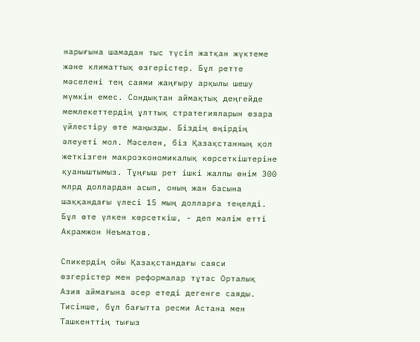нарығына шамадан тыс түсіп жатқан жүктеме және климаттық өзгерістер. Бұл ретте мәселені тең саями жаңғыру арқылы шешу мүмкін емес. Сондықтан аймақтық деңгейде мемлекеттердің ұлттық стратегияларын өзара үйлестіру өте маңызды. Біздің өңірдің әлеуеті мол. Мәселен, біз Қазақстанның қол жеткізген макроэкономикалық көрсеткіштеріне қуаныштымыз. Тұңғыш рет ішкі жалпы өнім 300 млрд доллардан асып, оның жан басына шаққандағы үлесі 15 мың долларға теңелді. Бұл өте үлкен көрсеткіш, - деп мәлім етті Акрамжон Неъматов.

Спикердің ойы Қазақстандағы саяси өзгерістер мен реформалар тұтас Орталық Азия аймағына әсер етеді дегенге саяды. Тисінше, бұл бағытта ресми Астана мен Ташкенттің тығыз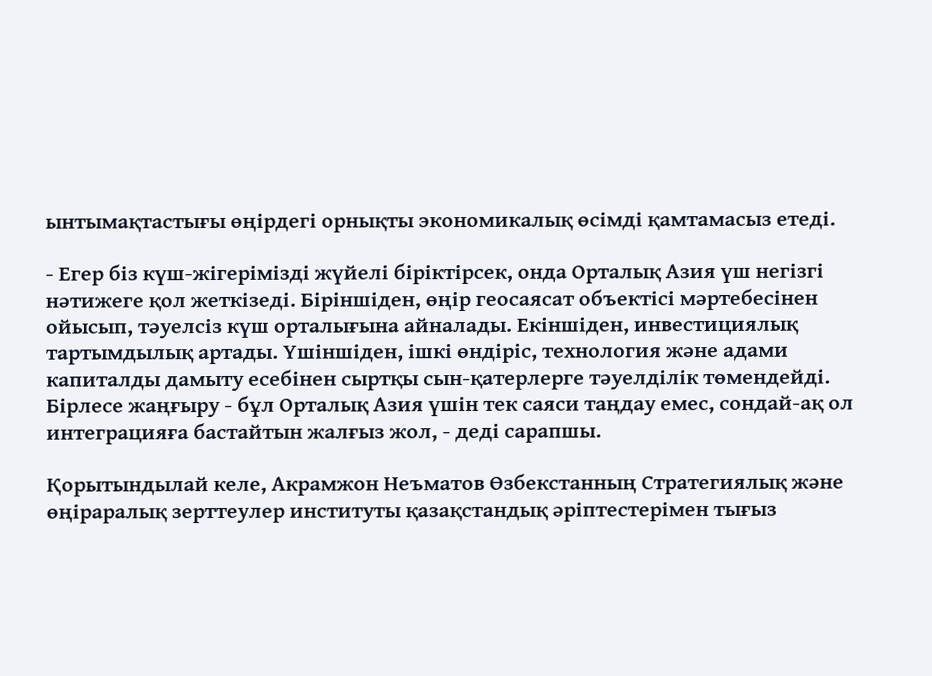ынтымақтастығы өңірдегі орнықты экономикалық өсімді қамтамасыз етеді.

- Егер біз күш-жігерімізді жүйелі біріктірсек, онда Орталық Азия үш негізгі нәтижеге қол жеткізеді. Біріншіден, өңір геосаясат объектісі мәртебесінен ойысып, тәуелсіз күш орталығына айналады. Екіншіден, инвестициялық тартымдылық артады. Үшіншіден, ішкі өндіріс, технология және адами капиталды дамыту есебінен сыртқы сын-қатерлерге тәуелділік төмендейді. Бірлесе жаңғыру - бұл Орталық Азия үшін тек саяси таңдау емес, сондай-ақ ол интеграцияға бастайтын жалғыз жол, - деді сарапшы.

Қорытындылай келе, Акрамжон Неъматов Өзбекстанның Стратегиялық және өңіраралық зерттеулер институты қазақстандық әріптестерімен тығыз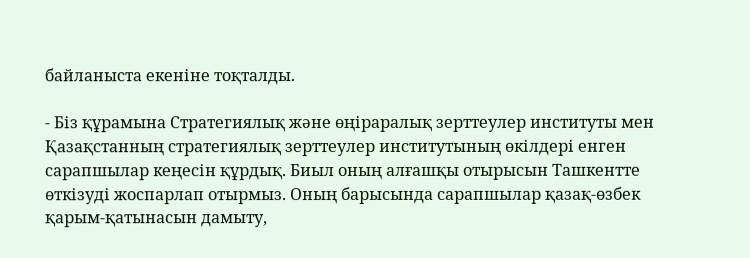байланыста екеніне тоқталды.

- Біз құрамына Стратегиялық және өңіраралық зерттеулер институты мен Қазақстанның стратегиялық зерттеулер институтының өкілдері енген сарапшылар кеңесін құрдық. Биыл оның алғашқы отырысын Ташкентте өткізуді жоспарлап отырмыз. Оның барысында сарапшылар қазақ-өзбек қарым-қатынасын дамыту,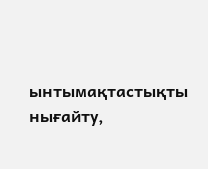ынтымақтастықты нығайту,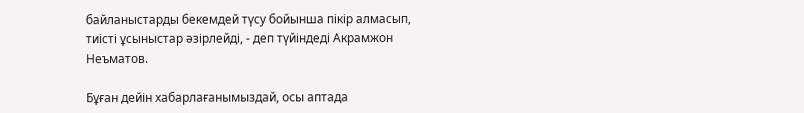байланыстарды бекемдей түсу бойынша пікір алмасып, тиісті ұсыныстар әзірлейді, - деп түйіндеді Акрамжон Неъматов.

Бұған дейін хабарлағанымыздай, осы аптада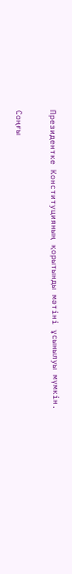Президентке Конституцияның қорытынды мәтіні ұсынылуы мүмкін.

Соңғы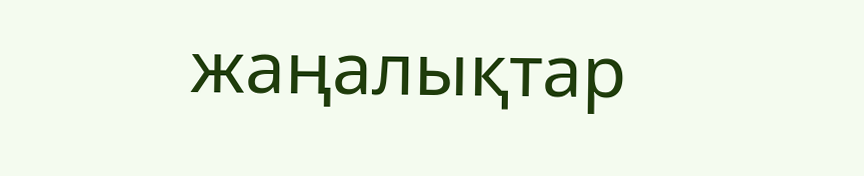жаңалықтар